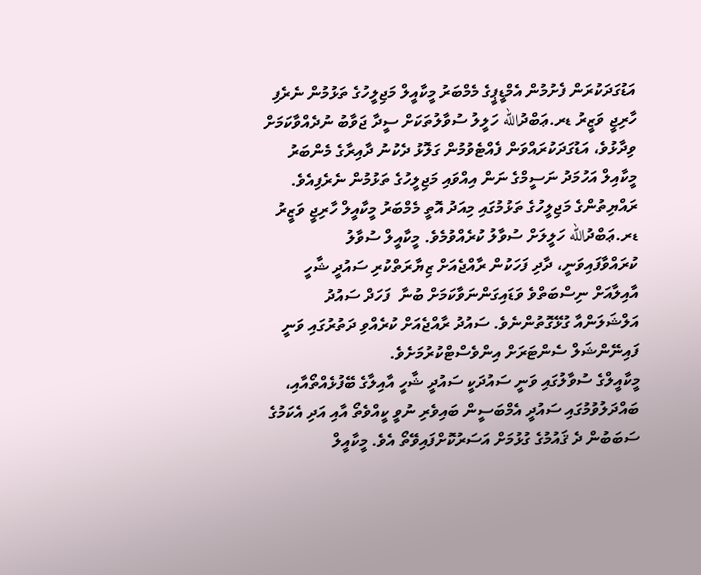އަޑުގަދަކުރަން ފެށުމުން އެމްޑީޕީގެ މެމްބަރު މީކާއީލް މަޖިލީހުގެ ތަޅުމުން ނެރެފި
ހާރިޖީ ވަޒީރު ޑރ.ޢަބްދުالله ހަލީލު ސުވާލުތަކަށް ސީދާ ޖަވާބު ނުދެއްވާކަމަށް ވިދާޅުވެ، އަޑުގަދަކުރައްވަން ފެއްޓެވުމުން ގަލޮޅު ދެކުނު ދާއިރާގެ މެންބަރު މީކާއިލް އަހުމަދު ނަސީމްގެ ނަން އިއްވައި މަޖިލީހުގެ ތަޅުމުން ނެރެފިއެވެ.
ރައްޔިތުންގެ މަޖިލީހުގެ ތަޅުމުގައި މިއަދު އޮތީ މެމްބަރު މީކާއީލް ހާރިޖީ ވަޒީރު ޑރ.ޢަބްދުالله ހަލީލަށް ސުވާލު ކުރެއްވުމެވެ. މީކާއީލް ސުވާލު ކުރައްވާފައިވަނީ، ދާދި ފަހަކުން ރާއްޖެއަށް ޒިޔާރަތްކުރި ސައުދީ ޝާހީ އާއިލާއަށް ނިސްބަތްވެ ވަޑައިގަންނަވާކަމަށް ބުނާ  ފަހަދް ސައުދު އަލްޝަލަންއާ ގުޅޭގޮތުންނެވެ. ސައުދު ރާއްޖެއަށް ކުރެއްވި ދަތުރުގައި ވަނީ ފައިނޭންޝަލް ސެންޓަރަށް އިންވެސްޓްކުރުމަށެވެ.
މީކާއީލްގެ ސުވާލުގައި ވަނީ ސައުދަކީ ސައުދީ ޝާހީ އާއިލާގެ ބޭފުޅެއްތޯއާއި، ބައްދަލުވުމުގައި ސައުދީ އެމްބަސީން ބައިވެރި ނުވީ ކީއްވެތޯ އާއި އަދި އެކަމުގެ ސަބަބުން ދެ ޤައުމުގެ ގުޅުމަށް އަސަރުކޮށްފައިވޭތޯ އެވެ. މީކާއީލް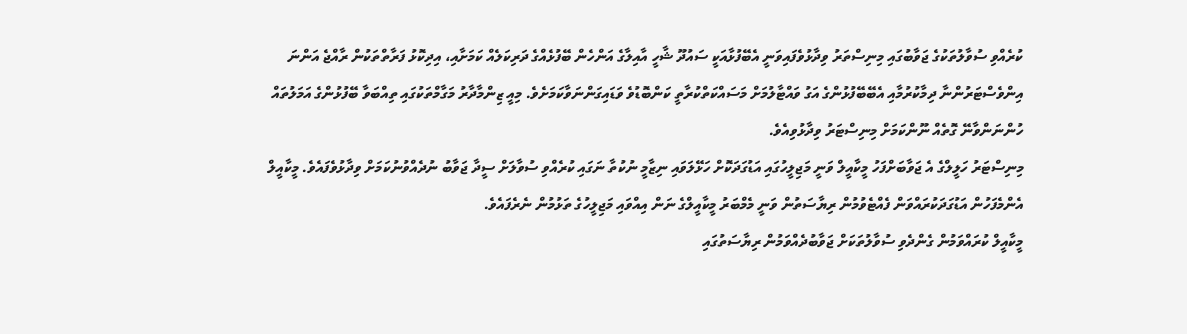ކުރެއްވި ސުވާލުތަކުގެ ޖަވާބުގައި މިނިސްތަރު ވިދާޅުވެފައިވަނީ އެބޭފުޅާއަކީ ސައުދޫ ޝާހީ އާއިލާގެ އަންހެން ބޭފުޅެއްގެ ދަރިކަލެއް ކަމަށާއި، އިދިކޮޅު ފަރާތްތަކުން ރާއްޖެ އަންނަ އިންވެސްޓަރުންނާ ދިމާކުރުމާއި އެބޭބޭފުޅުންގެ އަގު ވައްޓާލުމަށް މަސައްކަތްކުރާތީ ކަންބޮޑުވެ ވަޑައިގަންނަވާކަމަށެވެ. މިއީ ޒިންމާދާރު މަގާމްތަކުގައި ތިއްބަވާ ބޭފުޅުންގެ އަމަލުތައް ހުންނަންވާނޭ ގޮތެއް ނޫންކަމަށް މިނިސްޓަރު ވިދާޅުވިއެވެ.
މިނިސްޓަރު ހަލީލްގެ އެ ޖަވާބަށްފަހު މީކާއީލް ވަނީ މަޖިލީހުގައި އަޑުގަދަކޮށް ހަޅޭލަވައި ނިޒާމީ ނުކުތާ ނަގައި ކުރެއްވި ސުވާލަށް ސީދާ ޖަވާބު ނުދެއްވުނުކަމަށް ވިދާޅުވެފައެވެ. މީކާއީލް އެންމެފަހުން އަޑުގަދަކުރައްވަން ފެއްޓެވުމުން ރިޔާސަތުން ވަނީ މެމްބަރު މީކާއީލްގެ ނަން އިއްވައި މަޖިލީހުގެ ތަޅުމުން ނެރެފައެވެ.
މީކާއީލް ކުރައްވަމުން ގެންދެވި ސުވާލުތަކަށް ޖަވާބުދެއްވަމުން ރިޔާސަތުގައި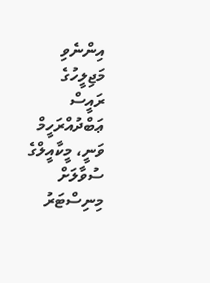އިންނެވި މަޖިލީހުގެ ރައީސް ޢަބްދުއްރަހީމް ވަނީ، މީކާއީލްގެ ސުވާލަށް މިނިސްޓަރު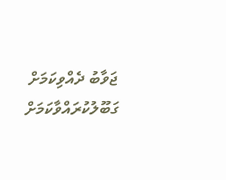ޖަވާބު ދެއްވިކަމަށް ގަބޫލުކުރައްވާކަމަށް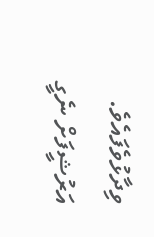ވިދާޅުވެފައެވެ.
އަރުޝީފަށް ނެގީ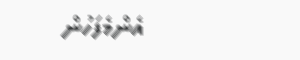އެންމެފަހުން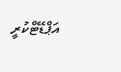އަޕްޑޭޓްކުރީ